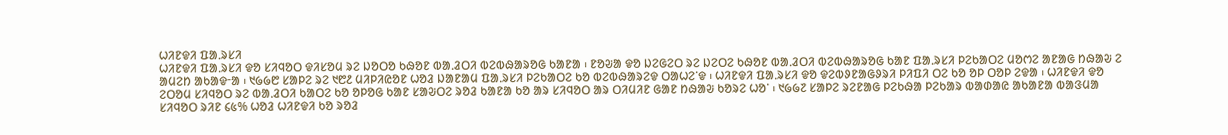ᱦᱤᱱᱫᱤ ᱯᱟᱹᱨᱥᱤ
ᱦᱤᱱᱫᱤ ᱯᱟᱹᱨᱥᱤ ᱫᱚ ᱥᱤᱧᱚᱛ ᱫᱤᱥᱚᱢ ᱨᱮ ᱡᱚᱛᱚ ᱠᱷᱚᱱ ᱵᱟᱹᱲᱛᱤ ᱵᱮᱵᱷᱟᱨᱚᱜ ᱠᱟᱱᱟ ᱾ ᱱᱚᱶᱟ ᱫᱚ ᱡᱮᱜᱮᱛ ᱨᱮ ᱡᱮᱛᱮ ᱠᱷᱚᱱ ᱵᱟᱹᱲᱛᱤ ᱵᱮᱵᱷᱟᱨᱚᱜ ᱠᱟᱱ ᱯᱟᱹᱨᱥᱤ ᱞᱮᱠᱟᱛᱮ ᱢᱚᱬᱮ ᱟᱱᱟᱜ ᱴᱷᱟᱶ ᱮ ᱟᱢᱮᱴ ᱟᱠᱟᱫᱼᱟ ᱾ ᱑᱙᱙᱘ ᱥᱟᱞᱮ ᱨᱮ ᱑᱘᱒ ᱢᱤᱞᱤᱭᱚᱱ ᱦᱚᱲ ᱡᱟᱱᱟᱢ ᱯᱟᱹᱨᱥᱤ ᱞᱮᱠᱟᱛᱮ ᱠᱚ ᱵᱮᱵᱷᱟᱨᱮᱫ ᱛᱟᱦᱮᱸᱫ ᱾ ᱦᱤᱱᱫᱤ ᱯᱟᱹᱨᱥᱤ ᱫᱚ ᱫᱮᱵᱽᱱᱟᱜᱽᱨᱤ ᱞᱤᱯᱤ ᱛᱮ ᱠᱚ ᱚᱞ ᱛᱚᱞ ᱮᱫᱟ ᱾ ᱦᱤᱱᱫᱤ ᱫᱚ ᱮᱛᱚᱢ ᱥᱤᱧᱚᱛ ᱨᱮ ᱵᱟᱹᱲᱛᱤ ᱠᱟᱛᱮ ᱠᱚ ᱚᱞᱚᱜ ᱠᱟᱱ ᱥᱟᱶᱛᱮ ᱨᱚᱲ ᱠᱟᱱᱟ ᱠᱚ ᱟᱨ ᱥᱤᱧᱚᱛ ᱟᱨ ᱛᱤᱢᱤᱱ ᱜᱟᱱ ᱴᱷᱟᱶ ᱠᱚᱨᱮ ᱦᱚᱸ ᱾ ᱑᱙᱙᱗ ᱥᱟᱞᱮ ᱨᱮᱱᱟᱜ ᱞᱮᱠᱷᱟ ᱞᱮᱠᱟᱨ ᱵᱟᱰᱟᱭ ᱟᱠᱟᱱᱟ ᱵᱟᱝᱢᱟ ᱥᱤᱧᱚᱛ ᱨᱤᱱ ᱔᱕% ᱦᱚᱲ ᱦᱤᱱᱫᱤ ᱠᱚ ᱨᱚᱲ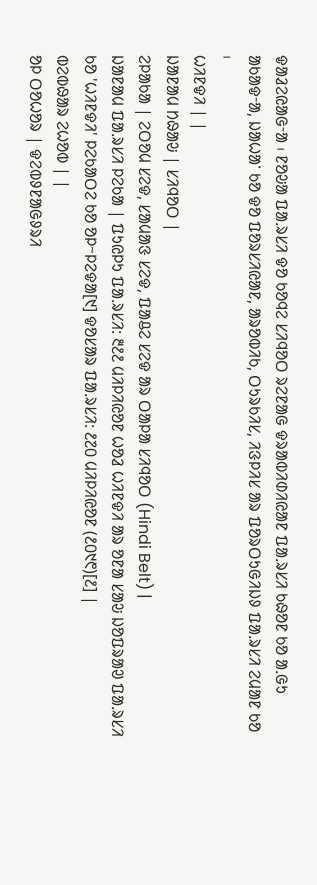ᱫᱟᱲᱮᱭᱟᱜᱼᱟ ᱾ ᱱᱚᱶᱟ ᱯᱟᱹᱨᱥᱤ ᱫᱚ ᱠᱚᱧᱮ ᱥᱤᱧᱚᱛ ᱨᱮᱱᱟᱜ ᱫᱨᱟᱵᱤᱰᱤᱭᱟᱱ ᱯᱟᱹᱨᱥᱤ ᱠᱷᱚᱱ ᱠᱚ ᱟᱹᱜᱩ ᱟᱠᱟᱫᱼᱟ, ᱡᱟᱦᱟᱸ ᱠᱚ ᱫᱚ ᱯᱚᱨᱥᱤᱭᱟᱱ, ᱟᱨᱚᱵᱤᱠ, ᱛᱩᱨᱠᱤᱥ, ᱤᱝᱞᱤᱥ ᱟᱨ ᱯᱚᱨᱛᱩᱜᱤᱡᱽ ᱯᱟᱹᱨᱥᱤ ᱮᱢᱟᱱ ᱠᱚ ᱾
ᱦᱤᱱᱫᱤ | |
ᱡᱟᱱᱟᱢ ᱴᱷᱟᱶ | ᱥᱤᱧᱚᱛ |
ᱮᱞᱟᱠᱟ | ᱮᱛᱚᱢ ᱥᱮᱫ, ᱥᱟᱢᱟᱝ ᱥᱮᱫ, ᱯᱟᱪᱮ ᱥᱮᱫ ᱟᱨ ᱛᱟᱞᱟ ᱥᱤᱧᱚᱛ (Hindi Belt) |
ᱡᱟᱱᱟᱢ ᱯᱟᱹᱨᱥᱤ ᱞᱮᱠᱟ | ᱯᱩᱭᱞᱩ ᱯᱟᱹᱨᱥᱤ: ᱓᱒᱒ ᱢᱤᱞᱤᱭᱚᱱ ᱦᱚᱲ ᱦᱤᱱᱫᱤ ᱟᱨ ᱚᱱᱟ ᱥᱟᱶ ᱡᱚᱯᱨᱟᱣ ᱯᱟᱹᱨᱥᱤ ᱠᱚ 'ᱦᱤᱱᱫᱤ' ᱞᱮᱠᱟᱛᱮ ᱠᱚ ᱚᱞᱻᱞᱮᱫᱟ[᱑] ᱫᱚᱥᱟᱨ ᱯᱟᱹᱨᱥᱤ: ᱒᱗᱐ ᱢᱤᱞᱤᱭᱚᱱ (᱒᱐᱑᱖)[᱒] |
ᱵᱮᱵᱷᱟᱨ ᱮᱦᱚᱵ | |
ᱚᱞ ᱛᱚᱦᱚᱨ | ᱫᱮᱵᱽᱱᱟᱜᱽᱨᱤ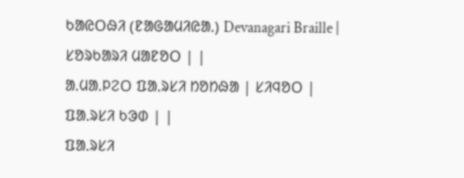ᱠᱟᱭᱛᱷᱤ (ᱱᱟᱜᱟᱢᱤᱭᱟᱹ) Devanagari Braille |
ᱥᱚᱨᱠᱟᱨᱤ ᱢᱟᱱᱚᱛ | |
ᱟᱹᱢᱟᱹᱞᱮᱛ ᱯᱟᱹᱨᱥᱤ ᱴᱚᱴᱷᱟ | ᱥᱤᱧᱚᱛ |
ᱯᱟᱹᱨᱥᱤ ᱠᱳᱰ | |
ᱯᱟᱹᱨᱥᱤ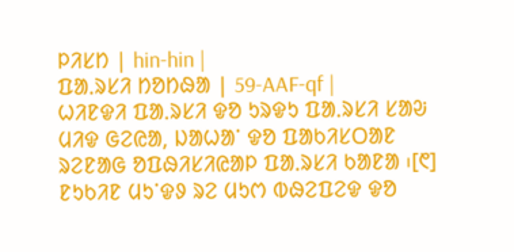ᱞᱤᱥᱴ | hin-hin |
ᱯᱟᱹᱨᱥᱤ ᱴᱚᱴᱷᱟ | 59-AAF-qf |
ᱦᱤᱱᱫᱤ ᱯᱟᱹᱨᱥᱤ ᱫᱚ ᱩᱨᱫᱩ ᱯᱟᱹᱨᱥᱤ ᱥᱟᱶ ᱢᱤᱫ ᱜᱮᱭᱟ, ᱡᱟᱦᱟᱸ ᱫᱚ ᱯᱟᱠᱤᱥᱛᱟᱱ ᱨᱮᱱᱟᱜ ᱚᱯᱷᱤᱥᱤᱭᱟᱞ ᱯᱟᱹᱨᱥᱤ ᱠᱟᱱᱟ ᱾[᱖] ᱱᱩᱠᱤᱱ ᱢᱩᱸᱫᱽ ᱨᱮ ᱢᱩᱬ ᱵᱷᱮᱯᱮᱫ ᱫᱚ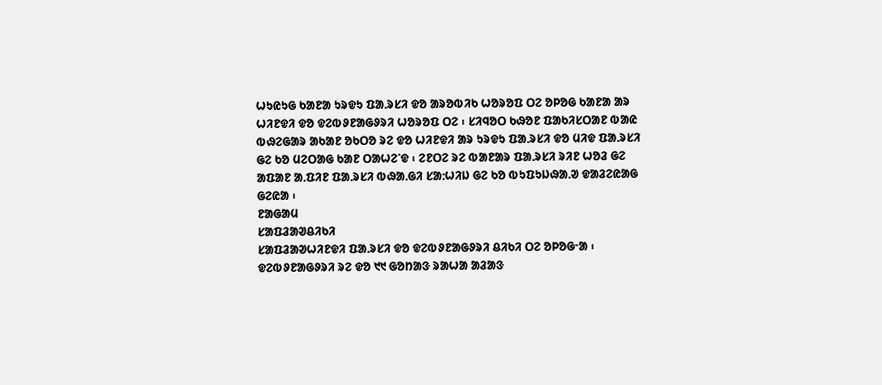ᱦᱩᱭᱩᱜ ᱠᱟᱱᱟ ᱩᱨᱫᱩ ᱯᱟᱹᱨᱥᱤ ᱫᱚ ᱟᱨᱚᱵᱤᱠ ᱦᱚᱨᱚᱯ ᱛᱮ ᱚᱞᱚᱜ ᱠᱟᱱᱟ ᱟᱨ ᱦᱤᱱᱫᱤ ᱫᱚ ᱫᱮᱵᱽᱱᱟᱜᱽᱨᱤ ᱦᱚᱨᱚᱯ ᱛᱮ ᱾ ᱥᱤᱧᱚᱛ ᱠᱷᱚᱱ ᱯᱟᱠᱤᱥᱛᱟᱱ ᱵᱟᱭ ᱵᱷᱮᱜᱟᱨ ᱟᱠᱟᱱ ᱚᱠᱛᱚ ᱨᱮ ᱫᱚ ᱦᱤᱱᱫᱤ ᱟᱨ ᱩᱨᱫᱩ ᱯᱟᱹᱨᱥᱤ ᱫᱚ ᱢᱤᱫ ᱯᱟᱹᱨᱥᱤ ᱜᱮ ᱠᱚ ᱢᱮᱛᱟᱜ ᱠᱟᱱ ᱛᱟᱦᱮᱸᱫ ᱾ ᱮᱱᱛᱮ ᱨᱮ ᱵᱟᱱᱟᱨ ᱯᱟᱹᱨᱥᱤ ᱨᱤᱱ ᱦᱚᱲ ᱜᱮ ᱟᱯᱟᱱ ᱟᱹᱯᱤᱱ ᱯᱟᱹᱨᱥᱤ ᱵᱷᱟᱹᱜᱤ ᱥᱟᱺᱦᱤᱡ ᱜᱮ ᱠᱚ ᱵᱩᱯᱩᱡᱷᱟᱹᱣ ᱫᱟᱲᱮᱭᱟᱜ ᱜᱮᱭᱟ ᱾
ᱱᱟᱜᱟᱢ
ᱥᱟᱯᱲᱟᱣᱪᱤᱠᱤ
ᱥᱟᱯᱲᱟᱣᱦᱤᱱᱫᱤ ᱯᱟᱹᱨᱥᱤ ᱫᱚ ᱫᱮᱵᱽᱱᱟᱜᱽᱨᱤ ᱪᱤᱠᱤ ᱛᱮ ᱚᱞᱚᱜᱼᱟ ᱾ ᱫᱮᱵᱽᱱᱟᱜᱽᱨᱤ ᱨᱮ ᱫᱚ ᱑᱑ ᱜᱚᱴᱟᱝ ᱨᱟᱦᱟ ᱟᱲᱟᱝ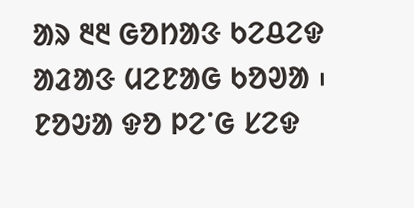ᱟᱨ ᱓᱓ ᱜᱚᱴᱟᱝ ᱠᱮᱪᱮᱫ ᱟᱲᱟᱝ ᱢᱮᱱᱟᱜ ᱠᱚᱣᱟ ᱾ ᱱᱚᱶᱟ ᱫᱚ ᱞᱮᱸᱜ ᱥᱮᱫ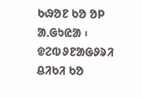ᱠᱷᱚᱱ ᱠᱚ ᱚᱞ ᱟᱹᱜᱩᱭᱟ ᱾ ᱫᱮᱵᱽᱱᱟᱜᱽᱨᱤ ᱪᱤᱠᱤ ᱠᱚ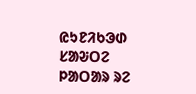ᱭᱩᱱᱤᱠᱳᱰ ᱥᱟᱶᱛᱮ ᱞᱟᱛᱟᱨ ᱨᱮ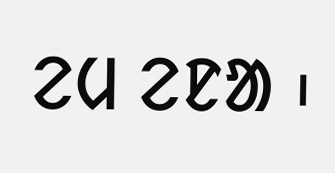ᱮᱢ ᱮᱱᱟ ᱾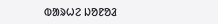ᱵᱟᱨᱦᱮ ᱡᱚᱱᱚᱲ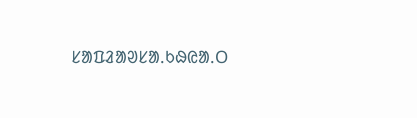ᱥᱟᱯᱲᱟᱣᱥᱟᱹᱠᱷᱭᱟᱹᱛ